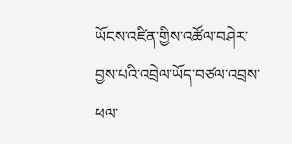ཡོངས་འཛིན་གྱིས་འཚོལ་བཤེར་བྱས་པའི་འབྲེལ་ཡོད་བཙལ་འབྲས་ཕལ་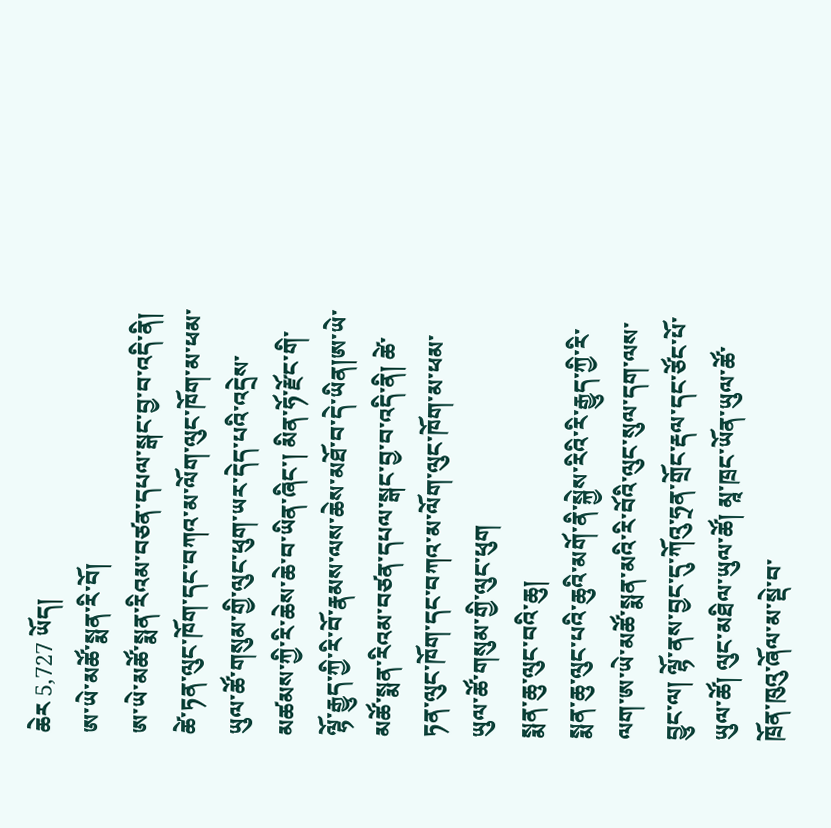ཆེར 5,727 ཡོད།
ཨ་ཡེ་མཚོ་སྨན་རི་བོ།
ཨ་ཡེ་མཚོ་སྨན་རིའམ་བཙན་དཔལ་སྒང་བྱ་བ་འདི་ནི། ཚེ་ཏན་ལུང་ཁོག་དང་བཀའ་མ་ལོག་ལུང་ཁོག་མ་ཕམ་ཡུལ་ཚོ་གསུམ་གྱི་ལུང་ཕུག་ཡར་དེད་པའི་འདྲེས་མཚམས་ཀྱི་རི་ཆེས་ཆེ་བ་ཡིན་ཞིང་། མིན་ཧོ་རྫོང་གི་ལྷོ་རྒྱུད་ཀྱི་རི་བོ་རྣམས་ལས་ཆེས་མཐོ་བ་དེ་ཡིན།ཨ་ཡེ་མཚོ་སྨན་རིའམ་བཙན་དཔལ་སྒང་བྱ་བ་འདི་ནི། ཚེ་ཏན་ལུང་ཁོག་དང་བཀའ་མ་ལོག་ལུང་ཁོག་མ་ཕམ་ཡུལ་ཚོ་གསུམ་གྱི་ལུང་ཕུག
སྨན་ཆུ་ལུང་བའི་ཆུ།
སྨན་ཆུ་ལུང་པའི་ཆུའི་མགོ་ནི་སྐྱེས་རིའི་རི་རྒྱུད་ཀྱི་རི་ལག་ཨ་ཡེ་མཚོ་སྨན་མའི་རི་བོའི་ལུང་སུལ་དག་ལས་བྱུང་ལ། ལྷོ་ནས་བྱང་དུ་ཀོའུ་ཧྲན་གྲོང་རྡལ་དང་ཙོང་པོ་ཡུལ་ཚོ། ལུང་མཐིལ་ཡུལ་ཚོ། མཱ་ཁྲང་ཡོན་ཡུལ་ཚོ་ཁྲོན་ཁུའུ་ཞོལ་མ་སྡེ་བ་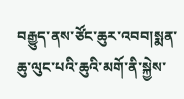བརྒྱུད་ནས་ཙོང་ཆུར་འབབ།སྨན་ཆུ་ལུང་པའི་ཆུའི་མགོ་ནི་སྐྱེས་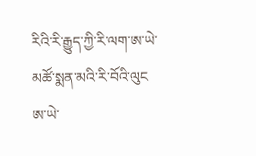རིའི་རི་རྒྱུད་ཀྱི་རི་ལག་ཨ་ཡེ་མཚོ་སྨན་མའི་རི་བོའི་ལུང
ཨ་ཡེ་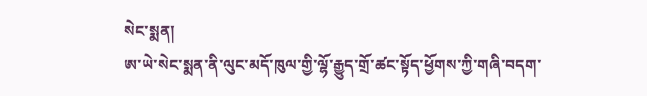སེང་སྨན།
ཨ་ཡེ་སེང་སྨན་ནི་ལུང་མདོ་ཁུལ་གྱི་ལྷོ་རྒྱུད་གྲོ་ཚང་སྟོད་ཕྱོགས་ཀྱི་གཞི་བདག་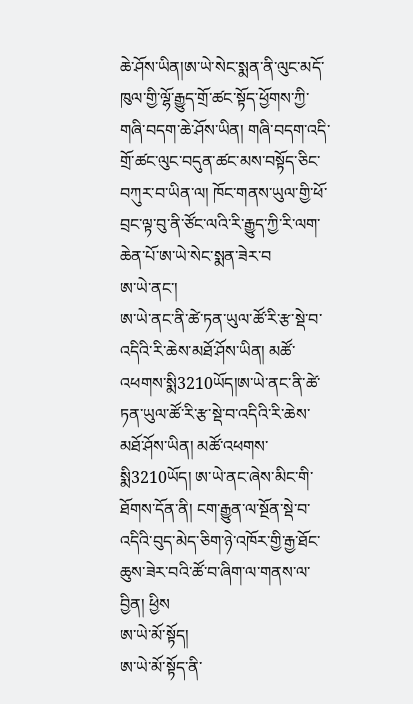ཆེ་ཤོས་ཡིན།ཨ་ཡེ་སེང་སྨན་ནི་ལུང་མདོ་ཁུལ་གྱི་ལྷོ་རྒྱུད་གྲོ་ཚང་སྟོད་ཕྱོགས་ཀྱི་གཞི་བདག་ཆེ་ཤོས་ཡིན། གཞི་བདག་འདི་གྲོ་ཚང་ལུང་བདུན་ཚང་མས་བསྟོད་ཅིང་བཀུར་བ་ཡིན་ལ། ཁོང་གནས་ཡུལ་གྱི་ཕོ་བྲང་ལྟ་བུ་ནི་ཙོང་ལའི་རི་རྒྱུད་ཀྱི་རི་ལག་ཆེན་པོ་ཨ་ཡེ་སེང་སྨན་ཟེར་བ
ཨ་ཡེ་ནང་།
ཨ་ཡེ་ནང་ནི་ཚེ་ཏན་ཡུལ་ཚོ་རི་རྩ་སྡེ་བ་འདིའི་རི་ཆེས་མཐོ་ཤོས་ཡིན། མཚོ་འཕགས་སྨི3210ཡོད།ཨ་ཡེ་ནང་ནི་ཚེ་ཏན་ཡུལ་ཚོ་རི་རྩ་སྡེ་བ་འདིའི་རི་ཆེས་མཐོ་ཤོས་ཡིན། མཚོ་འཕགས་སྨི3210ཡོད། ཨ་ཡེ་ནང་ཞེས་མིང་གི་ཐོགས་དོན་ནི། ངག་རྒྱུན་ལ་སྔོན་སྡེ་བ་འདིའི་བུད་མེད་ཅིག་ཉེ་འཁོར་གྱི་རྒྱ་ཐོང་ཆུས་ཟེར་བའི་ཚོ་བ་ཞིག་ལ་གནས་ལ་བྱིན། ཕྱིས
ཨ་ཡེ་མོ་སྟོད།
ཨ་ཡེ་མོ་སྟོད་ནི་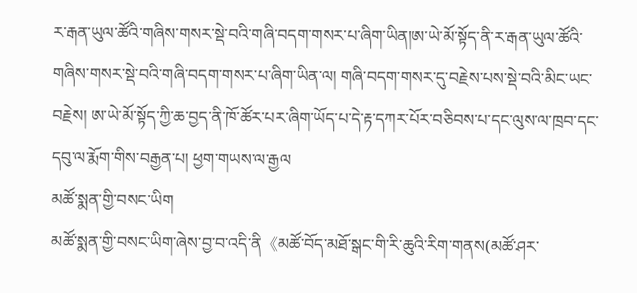ར་རྒན་ཡུལ་ཚོའི་གཞིས་གསར་སྡེ་བའི་གཞི་བདག་གསར་པ་ཞིག་ཡིན།ཨ་ཡེ་མོ་སྟོད་ནི་ར་རྒན་ཡུལ་ཚོའི་གཞིས་གསར་སྡེ་བའི་གཞི་བདག་གསར་པ་ཞིག་ཡིན་ལ། གཞི་བདག་གསར་དུ་བརྗེས་པས་སྡེ་བའི་མིང་ཡང་བརྗེས། ཨ་ཡེ་མོ་སྟོད་ཀྱི་ཆ་བྱད་ནི་ཁོ་ཚོར་པར་ཞིག་ཡོད་པ་དེ་རྟ་དཀར་པོར་བཅིབས་པ་དང་ལུས་ལ་ཁྲབ་དང་དབུ་ལ་རྨོག་གིས་བརྒྱན་པ། ཕྱག་གཡས་ལ་རྒྱལ
མཚོ་སྨན་གྱི་བསང་ཡིག
མཚོ་སྨན་གྱི་བསང་ཡིག་ཞེས་བྱ་བ་འདི་ནི《མཚོ་བོད་མཐོ་སྒང་གི་རི་ཆུའི་རིག་གནས(མཚོ་ཤར་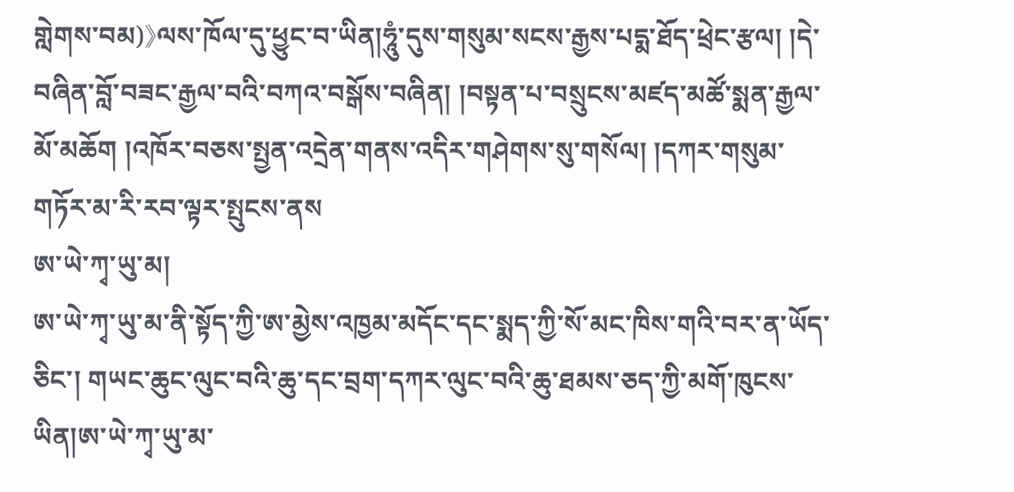གླེགས་བམ)》ལས་ཁོལ་དུ་ཕྱུང་བ་ཡིན།ཧཱུཾ་དུས་གསུམ་སངས་རྒྱས་པདྨ་ཐོད་ཕྲེང་རྩལ། །དེ་བཞིན་བློ་བཟང་རྒྱལ་བའི་བཀའ་བསྒོས་བཞིན། །བསྟན་པ་བསྲུངས་མཛད་མཚོ་སྨན་རྒྱལ་མོ་མཆོག །འཁོར་བཅས་སྤྱན་འདྲེན་གནས་འདིར་གཤེགས་སུ་གསོལ། །དཀར་གསུམ་གཏོར་མ་རི་རབ་ལྟར་སྤུངས་ནས
ཨ་ཡེ་ཀྭ་ཡུ་མ།
ཨ་ཡེ་ཀྭ་ཡུ་མ་ནི་སྟོད་ཀྱི་ཨ་མྱེས་འཁྱམ་མདོང་དང་སྨད་ཀྱི་སོ་མང་ཁིས་གའི་བར་ན་ཡོད་ཅིང་། གཡང་ཆུང་ལུང་བའི་ཆུ་དང་བྲག་དཀར་ལུང་བའི་ཆུ་ཐམས་ཅད་ཀྱི་མགོ་ཁུངས་ཡིན།ཨ་ཡེ་ཀྭ་ཡུ་མ་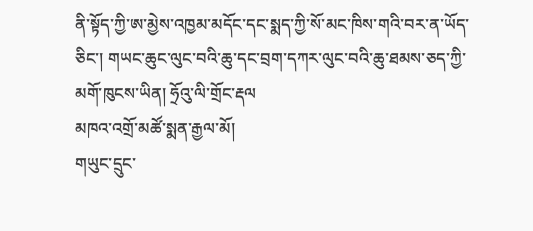ནི་སྟོད་ཀྱི་ཨ་མྱེས་འཁྱམ་མདོང་དང་སྨད་ཀྱི་སོ་མང་ཁིས་གའི་བར་ན་ཡོད་ཅིང་། གཡང་ཆུང་ལུང་བའི་ཆུ་དང་བྲག་དཀར་ལུང་བའི་ཆུ་ཐམས་ཅད་ཀྱི་མགོ་ཁུངས་ཡིན། ཧྲོའུ་ལི་གྲོང་རྡལ
མཁའ་འགྲོ་མཚོ་སྨན་རྒྱལ་མོ།
གཡུང་དྲུང་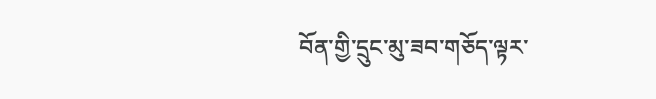བོན་གྱི་དྲུང་མུ་ཟབ་གཅོད་ལྟར་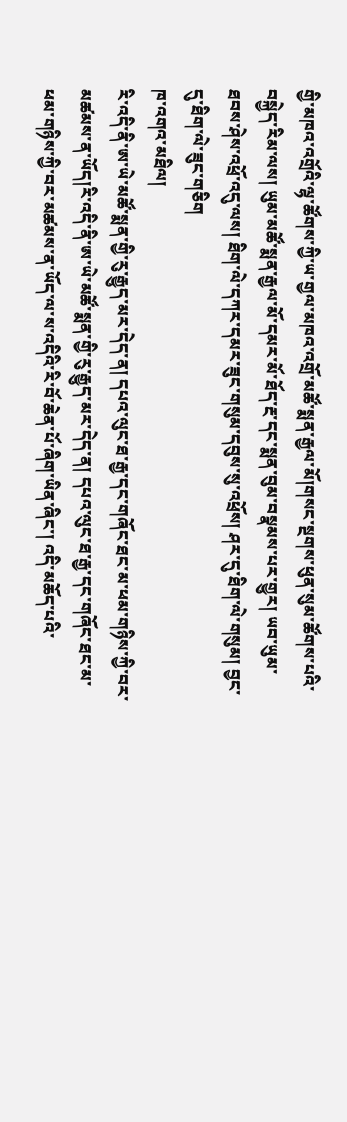གྱི་མཁའ་འགྲོའི་ལྷ་ཚོགས་ཀྱི་ཡ་གྱལ་མཁའ་འགྲོ་མཚོ་སྨན་རྒྱལ་མོ།གསང་སྔགས་ཕུན་སུམ་ཚོགས་པའི་བསྐྱེད་རིམ་ལས། ཡུམ་མཚོ་སྨན་རྒྱལ་མོ་དམར་མོ་ཐོད་རྔ་དང་སྨན་བུམ་བསྣམས་པར་གྱུར། ཡབ་ཡུམ་ཐབས་ཤེས་འཕྲོ་འདུ་ལས། ཐིག་ལེ་དཀར་དམར་ཟུང་གསུམ་དབུས་སུ་འཕྲོས། ཤར་དུ་ཐིག་ལེ་གསུམ། བྱང་དུ་ཐིག་ལེ་ཟུང་གཅིག
ཁ་འགའ་མཐིལ།
རི་འདི་ནི་ཨ་ཡེ་མཚོ་སྨན་གྱི་རུ་རྒྱུད་མར་དེད་ན། དཔའ་ལུང་ཐ་རྒྱ་དང་གཞོང་ཐང་མ་ཕམ་གཉིས་ཀྱི་བར་མཚམས་ན་ཡོད།རི་འདི་ནི་ཨ་ཡེ་མཚོ་སྨན་གྱི་རུ་རྒྱུད་མར་དེད་ན། དཔའ་ལུང་ཐ་རྒྱ་དང་གཞོང་ཐང་མ་ཕམ་གཉིས་ཀྱི་བར་མཚམས་ན་ཡོད་ལ་ས་འདིའི་རི་བོ་ཆེན་པོ་ཞིག་ཡིན་ཞིང་། འདི་མཆོད་པའི་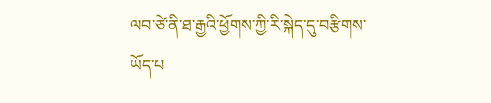ལབ་ཙེ་ནི་ཐ་རྒྱའི་ཕྱོགས་ཀྱི་རི་སྐེད་དུ་བརྩིགས་ཡོད་པ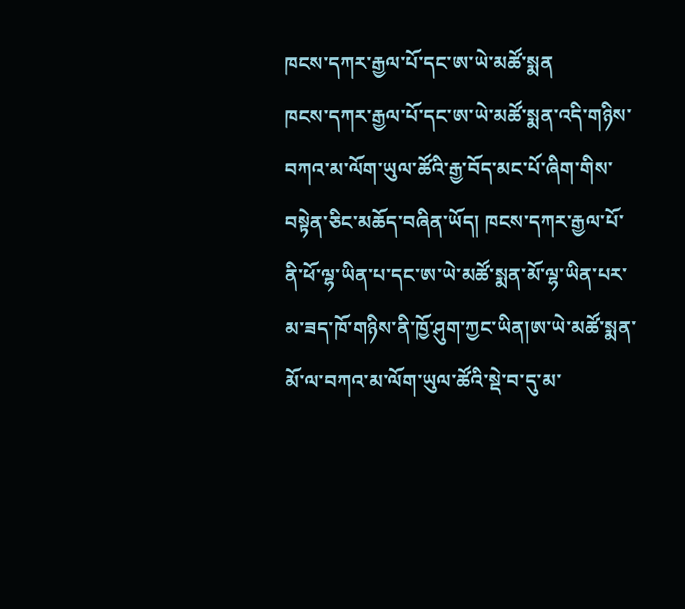ཁངས་དཀར་རྒྱལ་པོ་དང་ཨ་ཡེ་མཚོ་སྨན
ཁངས་དཀར་རྒྱལ་པོ་དང་ཨ་ཡེ་མཚོ་སྨན་འདི་གཉིས་བཀའ་མ་ལོག་ཡུལ་ཚོའི་རྒྱ་བོད་མང་པོ་ཞིག་གིས་བསྟེན་ཅིང་མཆོད་བཞིན་ཡོད། ཁངས་དཀར་རྒྱལ་པོ་ནི་ཕོ་ལྷ་ཡིན་པ་དང་ཨ་ཡེ་མཚོ་སྨན་མོ་ལྷ་ཡིན་པར་མ་ཟད་ཁོ་གཉིས་ནི་ཁྱོ་ཤུག་ཀྱང་ཡིན།ཨ་ཡེ་མཚོ་སྨན་མོ་ལ་བཀའ་མ་ལོག་ཡུལ་ཚོའི་སྡེ་བ་དུ་མ་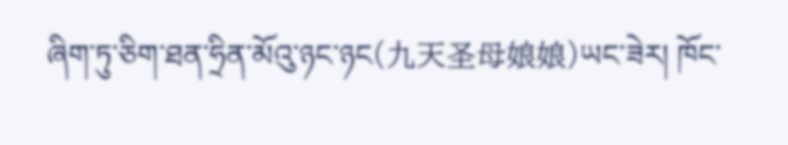ཞིག་ཏུ་ཅིག་ཐན་ཧྲིན་མོའུ་ཉང་ཉང(九天圣母娘娘)ཡང་ཟེར། ཁོང་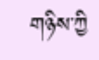གཉིས་ཀྱི